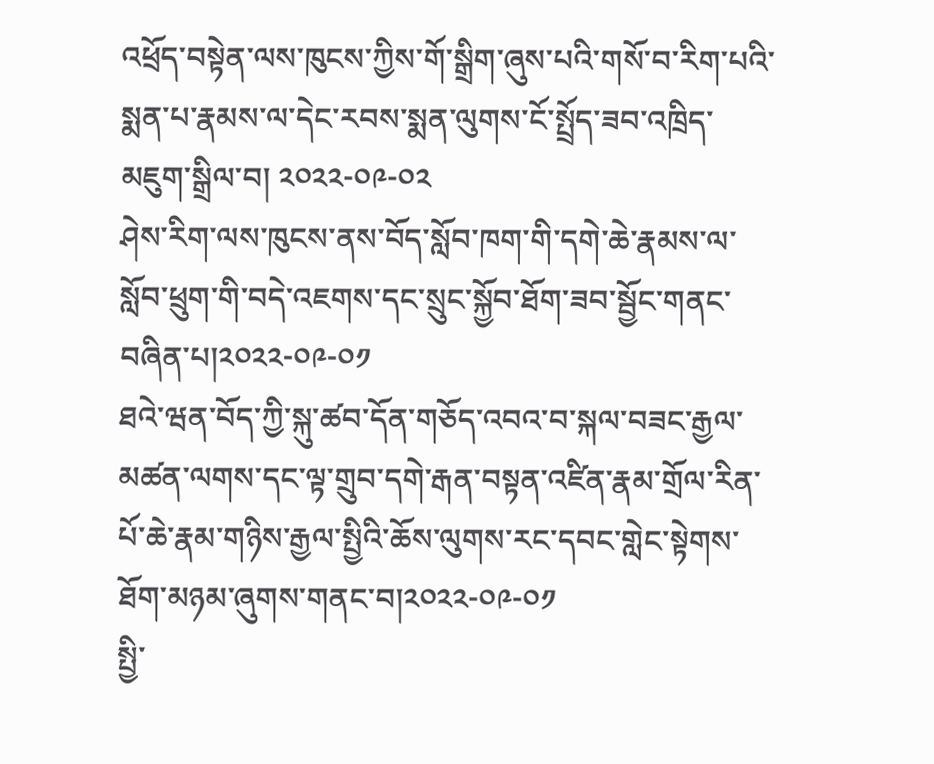འཕྲོད་བསྟེན་ལས་ཁུངས་ཀྱིས་གོ་སྒྲིག་ཞུས་པའི་གསོ་བ་རིག་པའི་སྨན་པ་རྣམས་ལ་དེང་རབས་སྨན་ལུགས་ངོ་སྤྲོད་ཟབ་འཁྲིད་མཇུག་སྒྲིལ་བ། ༢༠༢༢-༠༩-༠༢
ཤེས་རིག་ལས་ཁུངས་ནས་བོད་སློབ་ཁག་གི་དགེ་ཆེ་རྣམས་ལ་སློབ་ཕྲུག་གི་བདེ་འཇགས་དང་སྲུང་སྐྱོབ་ཐོག་ཟབ་སྦྱོང་གནང་བཞིན་པ།༢༠༢༢-༠༩-༠༡
ཐའེ་ཝན་བོད་ཀྱི་སྐུ་ཚབ་དོན་གཅོད་འབའ་བ་སྐལ་བཟང་རྒྱལ་མཚན་ལགས་དང་ལྟ་གྲུབ་དགེ་རྒན་བསྟན་འཛིན་རྣམ་གྲོལ་རིན་པོ་ཆེ་རྣམ་གཉིས་རྒྱལ་སྤྱིའི་ཆོས་ལུགས་རང་དབང་གླེང་སྟེགས་ཐོག་མཉམ་ཞུགས་གནང་བ།༢༠༢༢-༠༩-༠༡
སྤྱི་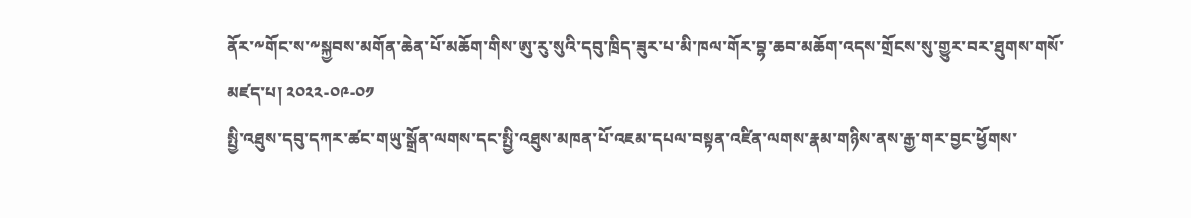ནོར་༸གོང་ས་༸སྐྱབས་མགོན་ཆེན་པོ་མཆོག་གིས་ཨུ་རུ་སུའི་དབུ་ཁྲིད་ཟུར་པ་མི་ཁལ་གོར་བྷ་ཆབ་མཆོག་འདས་གྲོངས་སུ་གྱུར་བར་ཐུགས་གསོ་མཛད་པ། ༢༠༢༢-༠༩-༠༡
སྤྱི་འཐུས་དབུ་དཀར་ཚང་གཡུ་སྒྲོན་ལགས་དང་སྤྱི་འཐུས་མཁན་པོ་འཇམ་དཔལ་བསྟན་འཛིན་ལགས་རྣམ་གཉིས་ནས་རྒྱ་གར་བྱང་ཕྱོགས་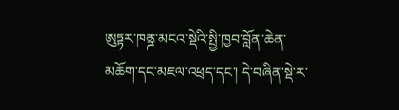ཨུཏྟར་ཁནྜ་མངའ་སྡེའི་སྤྱི་ཁྱབ་བློན་ཆེན་མཆོག་དང་མཇལ་འཕྲད་དང་། དེ་བཞིན་སྡེ་ར་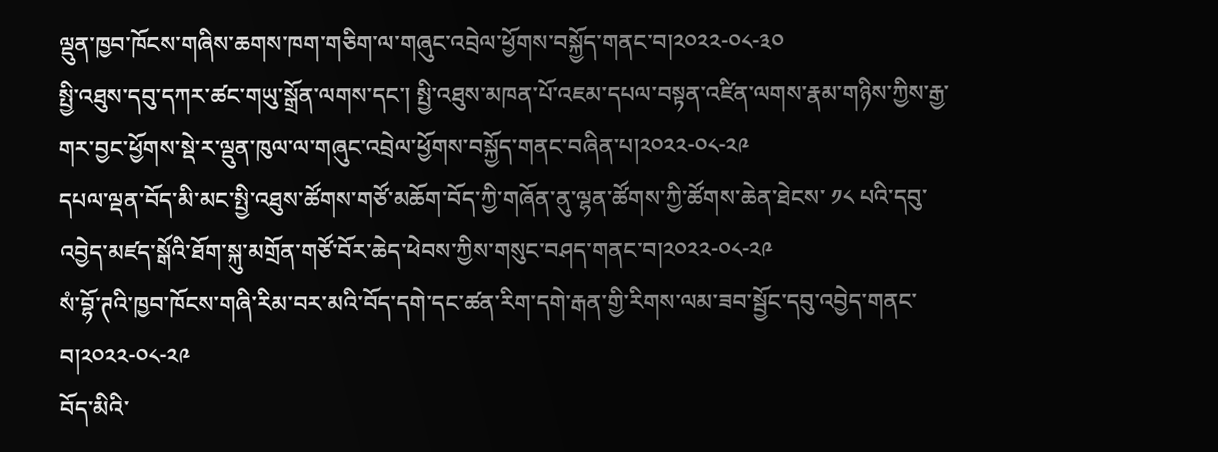ལྡུན་ཁྱབ་ཁོངས་གཞིས་ཆགས་ཁག་གཅིག་ལ་གཞུང་འབྲེལ་ཕྱོགས་བསྐྱོད་གནང་བ།༢༠༢༢-༠༨-༣༠
སྤྱི་འཐུས་དབུ་དཀར་ཚང་གཡུ་སྒྲོན་ལགས་དང་། སྤྱི་འཐུས་མཁན་པོ་འཇམ་དཔལ་བསྟན་འཛིན་ལགས་རྣམ་གཉིས་ཀྱིས་རྒྱ་གར་བྱང་ཕྱོགས་སྡེ་ར་ལྡུན་ཁུལ་ལ་གཞུང་འབྲེལ་ཕྱོགས་བསྐྱོད་གནང་བཞིན་པ།༢༠༢༢-༠༨-༢༩
དཔལ་ལྡན་བོད་མི་མང་སྤྱི་འཐུས་ཚོགས་གཙོ་མཆོག་བོད་ཀྱི་གཞོན་ནུ་ལྷན་ཚོགས་ཀྱི་ཚོགས་ཆེན་ཐེངས་ ༡༨ པའི་དབུ་འབྱེད་མཛད་སྒོའི་ཐོག་སྐུ་མགྲོན་གཙོ་བོར་ཆེད་ཕེབས་ཀྱིས་གསུང་བཤད་གནང་བ།༢༠༢༢-༠༨-༢༩
སཾ་བྷོ་ཊའི་ཁྱབ་ཁོངས་གཞི་རིམ་བར་མའི་བོད་དགེ་དང་ཚན་རིག་དགེ་རྒན་གྱི་རིགས་ལམ་ཟབ་སྦྱོང་དབུ་འབྱེད་གནང་བ།༢༠༢༢-༠༨-༢༩
བོད་མིའི་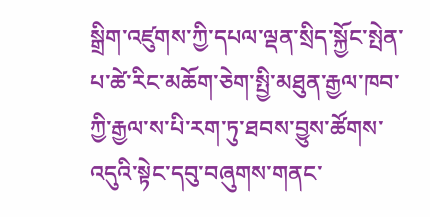སྒྲིག་འཛུགས་ཀྱི་དཔལ་ལྡན་སྲིད་སྐྱོང་སྤེན་པ་ཚེ་རིང་མཆོག་ཅེག་སྤྱི་མཐུན་རྒྱལ་ཁབ་ཀྱི་རྒྱལ་ས་པི་རག་ཏུ་ཐབས་བྱུས་ཚོགས་འདུའི་སྟེང་དབུ་བཞུགས་གནང་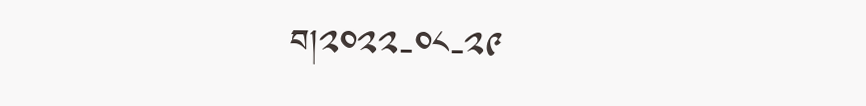བ།༢༠༢༢-༠༨-༢༩